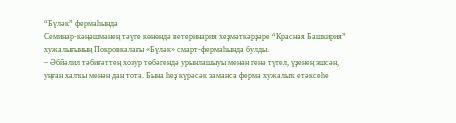“Бүләк” фермаһында
Семинар-кәңәшмәнең тәүге көнөндә ветеринария хеҙмәткәрҙәре “Красная Башкирия” хужалығының Покровкалағы «Бүләк» смарт-фермаһында булды.
– Әбйәлил тәбиғәттең хозур төбәгендә урынлашыуы менән генә түгел, үҙенең эшсән, уңған халҡы менән дан тота. Бына һеҙ күрәсәк заманса ферма хужалыҡ етәксеһе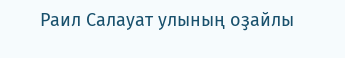Раил Салауат улының оҙайлы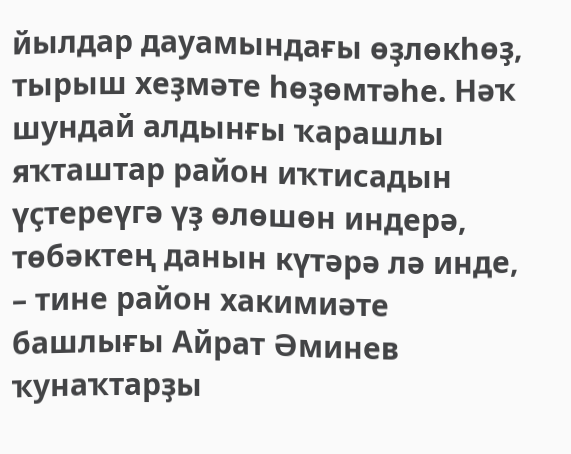йылдар дауамындағы өҙлөкһөҙ, тырыш хеҙмәте һөҙөмтәһе. Нәҡ шундай алдынғы ҡарашлы яҡташтар район иҡтисадын үҫтереүгә үҙ өлөшөн индерә, төбәктең данын күтәрә лә инде, – тине район хакимиәте башлығы Айрат Әминев ҡунаҡтарҙы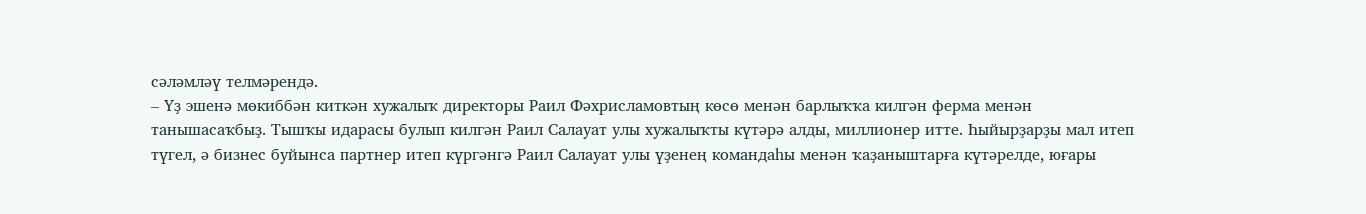сәләмләү телмәрендә.
– Үҙ эшенә мөкиббән киткән хужалыҡ директоры Раил Фәхрисламовтың көсө менән барлыҡҡа килгән ферма менән танышасаҡбыҙ. Тышҡы идарасы булып килгән Раил Салауат улы хужалыҡты күтәрә алды, миллионер итте. Һыйырҙарҙы мал итеп түгел, ә бизнес буйынса партнер итеп күргәнгә Раил Салауат улы үҙенең командаһы менән ҡаҙаныштарға күтәрелде, юғары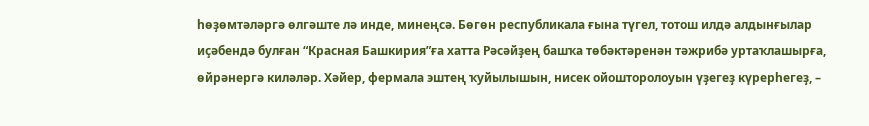һөҙөмтәләргә өлгәште лә инде, минеңсә. Бөгөн республикала ғына түгел, тотош илдә алдынғылар иҫәбендә булған “Красная Башкирия”ға хатта Рәсәйҙең башҡа төбәктәренән тәжрибә уртаҡлашырға, өйрәнергә киләләр. Хәйер, фермала эштең ҡуйылышын, нисек ойошторолоуын үҙегеҙ күрерһегеҙ, –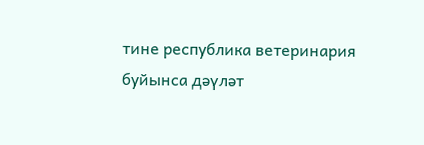тине республика ветеринария буйынса дәүләт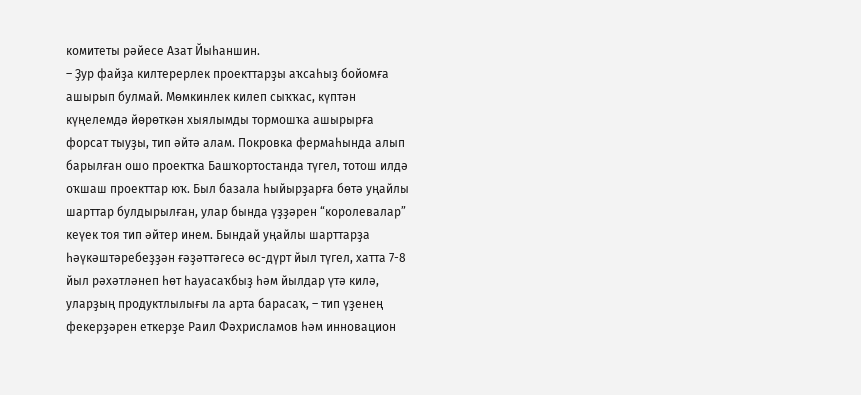комитеты рәйесе Азат Йыһаншин.
– Ҙур файҙа килтерерлек проекттарҙы аҡсаһыҙ бойомға ашырып булмай. Мөмкинлек килеп сыҡҡас, күптән күңелемдә йөрөткән хыялымды тормошҡа ашырырға форсат тыуҙы, тип әйтә алам. Покровка фермаһында алып барылған ошо проектҡа Башҡортостанда түгел, тотош илдә оҡшаш проекттар юҡ. Был базала һыйырҙарға бөтә уңайлы шарттар булдырылған, улар бында үҙҙәрен “королевалар” кеүек тоя тип әйтер инем. Бындай уңайлы шарттарҙа һәүкәштәребеҙҙән ғәҙәттәгесә өс-дүрт йыл түгел, хатта 7-8 йыл рәхәтләнеп һөт һауасаҡбыҙ һәм йылдар үтә килә, уларҙың продуктлылығы ла арта барасаҡ, – тип үҙенең фекерҙәрен еткерҙе Раил Фәхрисламов һәм инновацион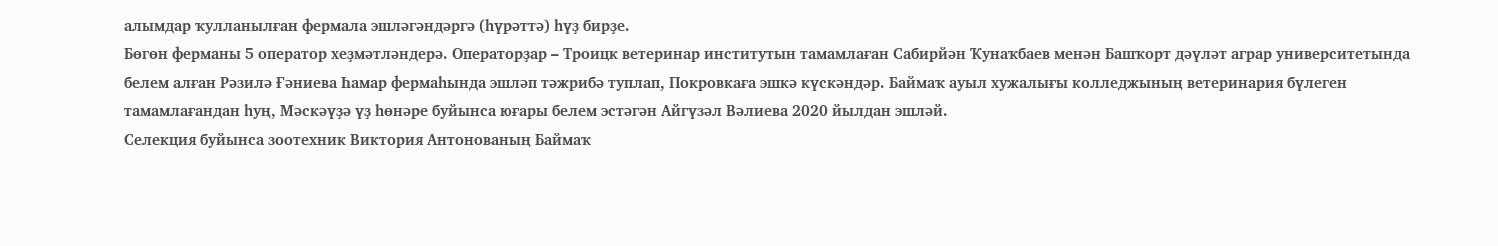алымдар ҡулланылған фермала эшләгәндәргә (һүрәттә) һүҙ бирҙе.
Бөгөн ферманы 5 оператор хеҙмәтләндерә. Операторҙар – Троицк ветеринар институтын тамамлаған Сабирйән Ҡунаҡбаев менән Башҡорт дәүләт аграр университетында белем алған Рәзилә Ғәниева Һамар фермаһында эшләп тәжрибә туплап, Покровкаға эшкә күскәндәр. Баймаҡ ауыл хужалығы колледжының ветеринария бүлеген тамамлағандан һуң, Мәскәүҙә үҙ һөнәре буйынса юғары белем эстәгән Айгүзәл Вәлиева 2020 йылдан эшләй.
Селекция буйынса зоотехник Виктория Антонованың Баймаҡ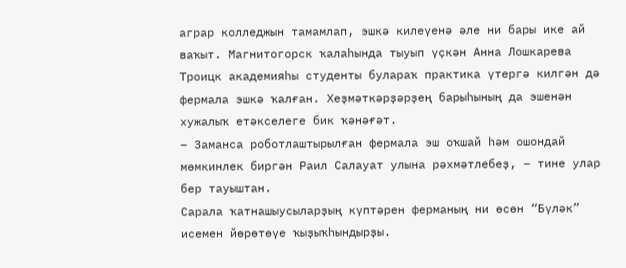аграр колледжын тамамлап, эшкә килеүенә әле ни бары ике ай ваҡыт. Магнитогорск ҡалаһында тыуып үҫкән Анна Лошкарева Троицк академияһы студенты булараҡ практика үтергә килгән дә фермала эшкә ҡалған. Хеҙмәткәрҙәрҙең барыһының да эшенән хужалыҡ етәкселеге бик ҡәнәғәт.
– Заманса роботлаштырылған фермала эш оҡшай һәм ошондай мөмкинлек биргән Раил Салауат улына рәхмәтлебеҙ, – тине улар бер тауыштан.
Сарала ҡатнашыусыларҙың күптәрен ферманың ни өсөн “Бүләк” исемен йөрөтөүе ҡыҙыҡһындырҙы.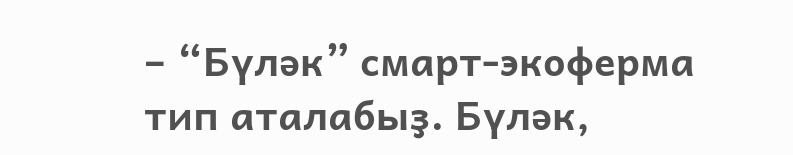– “Бүләк” смарт-экоферма тип аталабыҙ. Бүләк,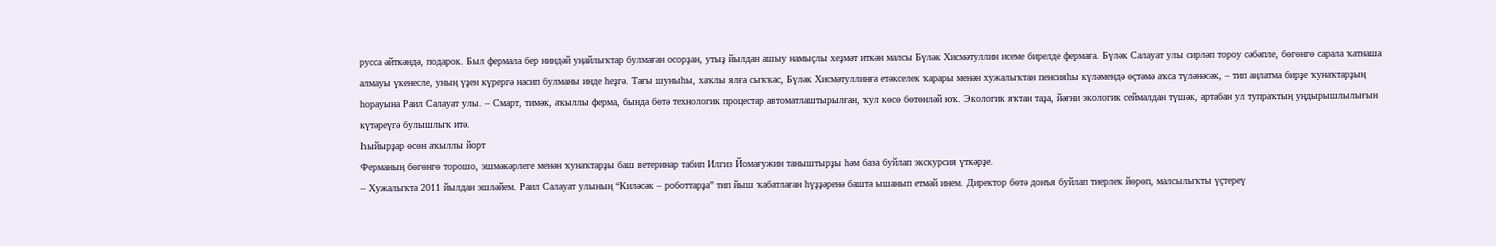русса әйткәндә, подарок. Был фермала бер ниндәй уңайлыҡтар булмаған осорҙан, утыҙ йылдан ашыу намыҫлы хеҙмәт иткән малсы Бүләк Хисмәтуллин исеме бирелде фермаға. Бүләк Салауат улы сирләп тороу сәбәпле, бөгөнгө сарала ҡатнаша алмауы үкенесле, уның үҙен күрергә насип булманы инде һеҙгә. Тағы шуныһы, хаҡлы ялға сыҡҡас, Бүләк Хисмәтуллинға етәкселек ҡарары менән хужалыҡтан пенсияһы күләмендә өҫтәмә аҡса түләнәсәк, – тип аңлатма бирҙе ҡунаҡтарҙың һорауына Раил Салауат улы. – Смарт, тимәк, аҡыллы ферма, бында бөтә технологик процестар автоматлаштырылған, ҡул көсө бөтөнләй юҡ. Экологик яҡтан таҙа, йәғни экологик сеймалдан түшәк, артабан ул тупраҡтың уңдырышлылығын күтәреүгә булышлыҡ итә.
Һыйырҙар өсөн аҡыллы йорт
Ферманың бөгөнгө торошо, эшмәкәрлеге менән ҡунаҡтарҙы баш ветеринар табип Илгиз Йомағужин таныштырҙы һәм база буйлап экскурсия үткәрҙе.
– Хужалыҡта 2011 йылдан эшләйем. Раил Салауат улының “Киләсәк – роботтарҙа” тип йыш ҡабатлаған һүҙҙәренә башта ышанып етмәй инем. Директор бөтә донъя буйлап тиерлек йөрөп, малсылыҡты үҫтереү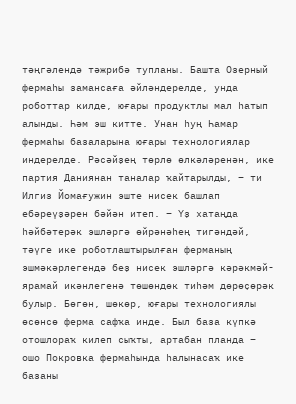тәңгәлендә тәжрибә тупланы. Башта Озерный фермаһы замансаға әйләндерелде, унда роботтар килде, юғары продуктлы мал һатып алынды. Һәм эш китте. Унан һуң Һамар фермаһы базаларына юғары технологиялар индерелде. Рәсәйҙең төрлө өлкәләренән, ике партия Даниянан таналар ҡайтарылды, – ти Илгиз Йомағужин эште нисек башлап ебәреүҙәрен бәйән итеп. – Үҙ хатаңда һәйбәтерәк эшләргә өйрәнәһең тигәндәй, тәүге ике роботлаштырылған ферманың эшмәкәрлегендә беҙ нисек эшләргә кәрәкмәй-ярамай икәнлегенә төшөндөк тиһәм дөрөҫөрәк булыр. Бөгөн, шөкөр, юғары технологиялы өсөнсө ферма сафҡа инде. Был база күпкә отошлораҡ килеп сыҡты, артабан планда – ошо Покровка фермаһында һалынасаҡ ике базаны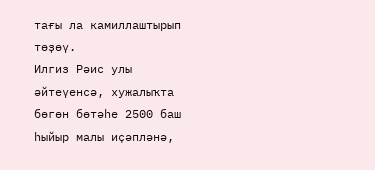тағы ла камиллаштырып төҙөү.
Илгиз Рәис улы әйтеүенсә, хужалыҡта бөгөн бөтәһе 2500 баш һыйыр малы иҫәпләнә,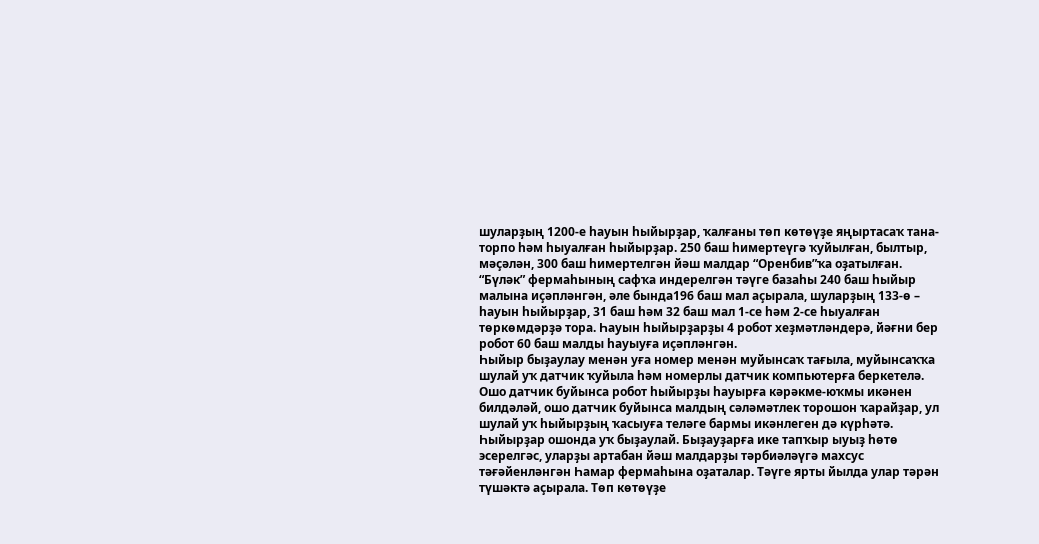шуларҙың 1200-е һауын һыйырҙар, ҡалғаны төп көтөүҙе яңыртасаҡ тана-торпо һәм һыуалған һыйырҙар. 250 баш һимертеүгә ҡуйылған, былтыр, мәҫәлән, 300 баш һимертелгән йәш малдар “Оренбив”ҡа оҙатылған.
“Бүләк” фермаһының сафҡа индерелгән тәүге базаһы 240 баш һыйыр малына иҫәпләнгән, әле бында196 баш мал аҫырала, шуларҙың 133-ө – һауын һыйырҙар, 31 баш һәм 32 баш мал 1-се һәм 2-се һыуалған төркөмдәрҙә тора. Һауын һыйырҙарҙы 4 робот хеҙмәтләндерә, йәғни бер робот 60 баш малды һауыуға иҫәпләнгән.
Һыйыр быҙаулау менән уға номер менән муйынсаҡ тағыла, муйынсаҡҡа шулай уҡ датчик ҡуйыла һәм номерлы датчик компьютерға беркетелә. Ошо датчик буйынса робот һыйырҙы һауырға кәрәкме-юҡмы икәнен билдәләй, ошо датчик буйынса малдың сәләмәтлек торошон ҡарайҙар, ул шулай уҡ һыйырҙың ҡасыуға теләге бармы икәнлеген дә күрһәтә.
Һыйырҙар ошонда уҡ быҙаулай. Быҙауҙарға ике тапҡыр ыуыҙ һөтө эсерелгәс, уларҙы артабан йәш малдарҙы тәрбиәләүгә махсус тәғәйенләнгән Һамар фермаһына оҙаталар. Тәүге ярты йылда улар тәрән түшәктә аҫырала. Төп көтөүҙе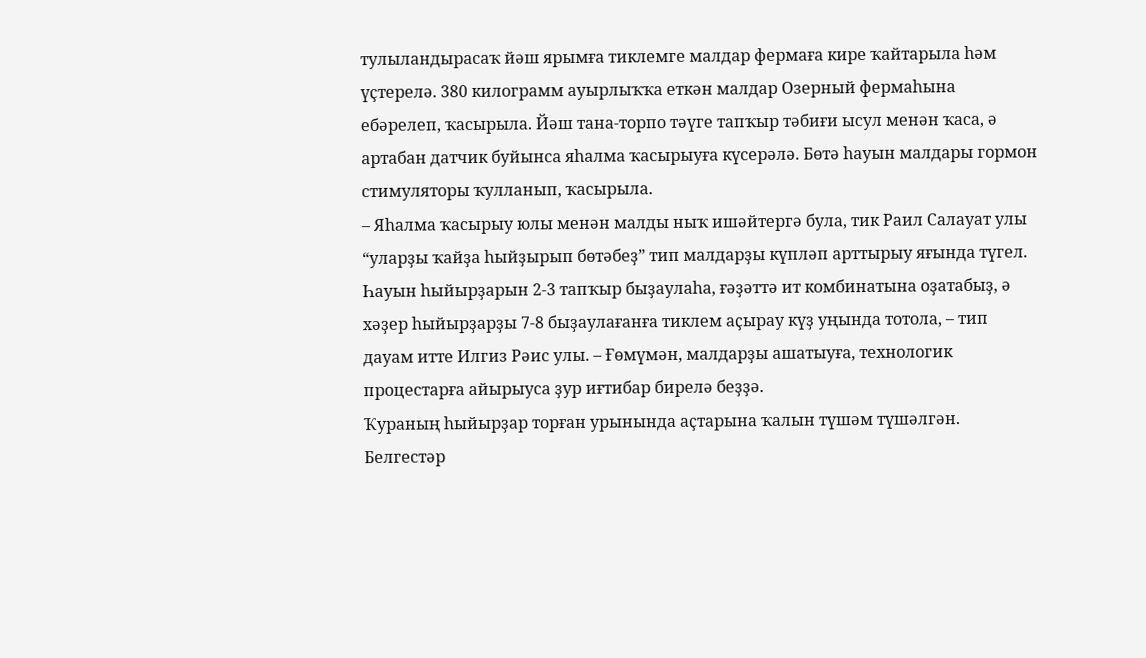тулыландырасаҡ йәш ярымға тиклемге малдар фермаға кире ҡайтарыла һәм үҫтерелә. 380 килограмм ауырлыҡҡа еткән малдар Озерный фермаһына ебәрелеп, ҡасырыла. Йәш тана-торпо тәүге тапҡыр тәбиғи ысул менән ҡаса, ә артабан датчик буйынса яһалма ҡасырыуға күсерәлә. Бөтә һауын малдары гормон стимуляторы ҡулланып, ҡасырыла.
– Яһалма ҡасырыу юлы менән малды ныҡ ишәйтергә була, тик Раил Салауат улы “уларҙы ҡайҙа һыйҙырып бөтәбеҙ” тип малдарҙы күпләп арттырыу яғында түгел. Һауын һыйырҙарын 2-3 тапҡыр быҙаулаһа, ғәҙәттә ит комбинатына оҙатабыҙ, ә хәҙер һыйырҙарҙы 7-8 быҙаулағанға тиклем аҫырау күҙ уңында тотола, – тип дауам итте Илгиз Рәис улы. – Ғөмүмән, малдарҙы ашатыуға, технологик процестарға айырыуса ҙур иғтибар бирелә беҙҙә.
Ҡураның һыйырҙар торған урынында аҫтарына ҡалын түшәм түшәлгән. Белгестәр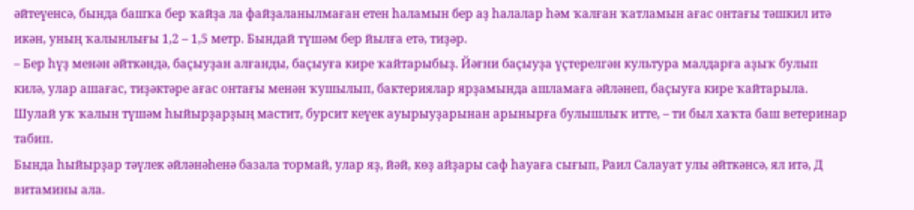әйтеүенсә, бында башҡа бер ҡайҙа ла файҙаланылмаған етен һаламын бер аҙ һалалар һәм ҡалған ҡатламын ағас онтағы тәшкил итә икән, уның ҡалынлығы 1,2 – 1,5 метр. Бындай түшәм бер йылға етә, тиҙәр.
– Бер һүҙ менән әйткәндә, баҫыуҙан алғанды, баҫыуға кире ҡайтарыбыҙ. Йәғни баҫыуҙа үҫтерелгән культура малдарға аҙыҡ булып килә, улар ашағас, тиҙәктәре ағас онтағы менән ҡушылып, бактериялар ярҙамында ашламаға әйләнеп, баҫыуға кире ҡайтарыла. Шулай уҡ ҡалын түшәм һыйырҙарҙың мастит, бурсит кеүек ауырыуҙарынан арынырға булышлыҡ итте, – ти был хаҡта баш ветеринар табип.
Бында һыйырҙар тәүлек әйләнәһенә базала тормай, улар яҙ, йәй, көҙ айҙары саф һауаға сығып, Раил Салауат улы әйткәнсә, ял итә, Д витамины ала.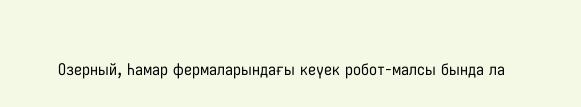Озерный, Һамар фермаларындағы кеүек робот-малсы бында ла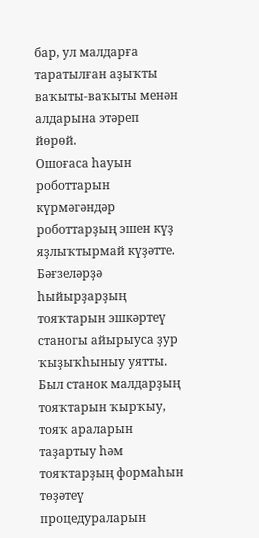бар, ул малдарға таратылған аҙыҡты ваҡыты-ваҡыты менән алдарына этәреп йөрөй.
Ошоғаса һауын роботтарын күрмәгәндәр роботтарҙың эшен күҙ яҙлыҡтырмай күҙәтте. Бәғзеләрҙә һыйырҙарҙың тояҡтарын эшкәртеү станогы айырыуса ҙур ҡыҙыҡһыныу уятты. Был станок малдарҙың тояҡтарын ҡырҡыу, тояҡ араларын таҙартыу һәм тояҡтарҙың формаһын төҙәтеү процедураларын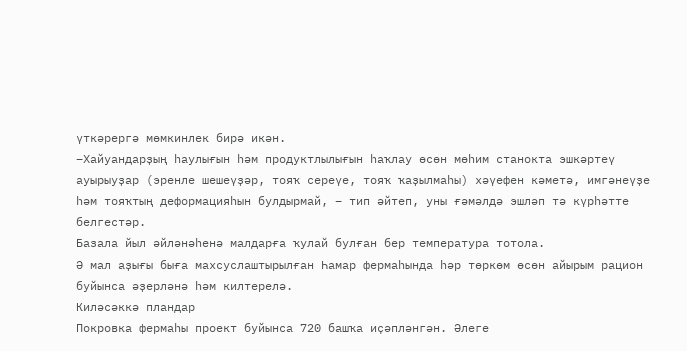үткәрергә мөмкинлек бирә икән.
–Хайуандарҙың һаулығын һәм продуктлылығын һаҡлау өсөн мөһим станокта эшкәртеү ауырыуҙар (эренле шешеүҙәр, тояҡ сереүе, тояҡ ҡаҙылмаһы) хәүефен кәметә, имгәнеүҙе һәм тояҡтың деформацияһын булдырмай, – тип әйтеп, уны ғәмәлдә эшләп тә күрһәтте белгестәр.
Базала йыл әйләнәһенә малдарға ҡулай булған бер температура тотола.
Ә мал аҙығы быға махсуслаштырылған Һамар фермаһында һәр төркөм өсөн айырым рацион буйынса әҙерләнә һәм килтерелә.
Киләсәккә пландар
Покровка фермаһы проект буйынса 720 башҡа иҫәпләнгән. Әлеге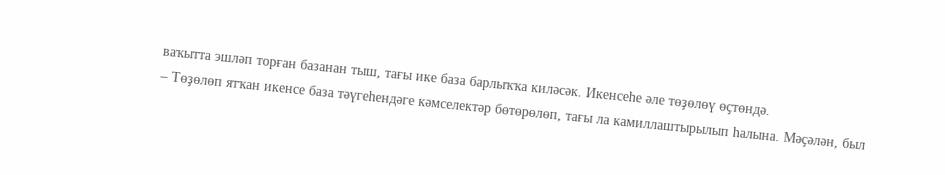ваҡытта эшләп торған базанан тыш, тағы ике база барлыҡҡа киләсәк. Икенсеһе әле төҙөлөү өҫтөндә.
– Төҙөлөп ятҡан икенсе база тәүгеһендәге кәмселектәр бөтөрөлөп, тағы ла камиллаштырылып һалына. Мәҫәлән, был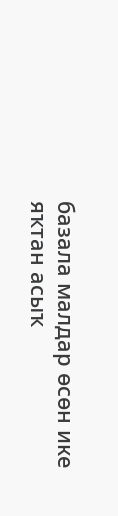базала малдар өсөн ике яҡтан асыҡ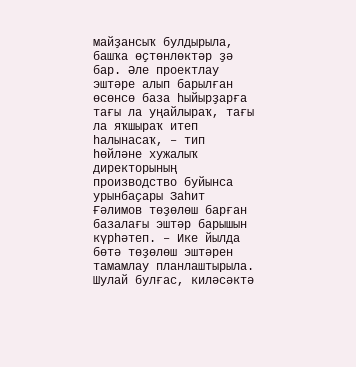майҙансыҡ булдырыла, башҡа өҫтөнлөктәр ҙә бар. Әле проектлау эштәре алып барылған өсөнсө база һыйырҙарға тағы ла уңайлыраҡ, тағы ла яҡшыраҡ итеп һалынасаҡ, – тип һөйләне хужалыҡ директорының производство буйынса урынбаҫары Заһит Ғәлимов төҙөлөш барған базалағы эштәр барышын күрһәтеп. – Ике йылда бөтә төҙөлөш эштәрен тамамлау планлаштырыла. Шулай булғас, киләсәктә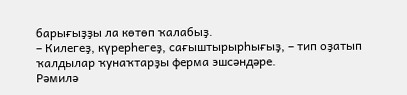барығыҙҙы ла көтөп ҡалабыҙ.
– Килегеҙ, күрерһегеҙ, сағыштырырһығыҙ, – тип оҙатып ҡалдылар ҡунаҡтарҙы ферма эшсәндәре.
Рәмилә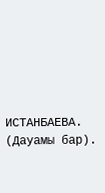ИСТАНБАЕВА.
(Дауамы бар).